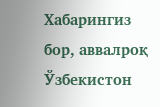Хабарингиз бор, аввалроқ Ўзбекистон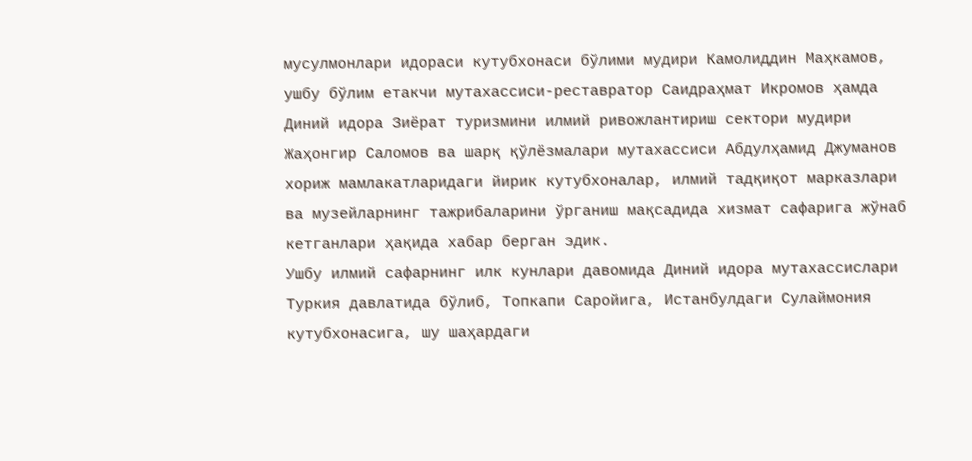мусулмонлари идораси кутубхонаси бўлими мудири Камолиддин Маҳкамов, ушбу бўлим етакчи мутахассиси-реставратор Саидраҳмат Икромов ҳамда Диний идора Зиёрат туризмини илмий ривожлантириш сектори мудири Жаҳонгир Саломов ва шарқ қўлёзмалари мутахассиси Абдулҳамид Джуманов хориж мамлакатларидаги йирик кутубхоналар, илмий тадқиқот марказлари ва музейларнинг тажрибаларини ўрганиш мақсадида хизмат сафарига жўнаб кетганлари ҳақида хабар берган эдик.
Ушбу илмий сафарнинг илк кунлари давомида Диний идора мутахассислари Туркия давлатида бўлиб, Топкапи Саройига, Истанбулдаги Сулаймония кутубхонасига, шу шаҳардаги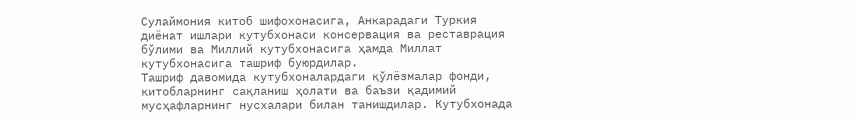Сулаймония китоб шифохонасига, Анкарадаги Туркия диёнат ишлари кутубхонаси консервация ва реставрация бўлими ва Миллий кутубхонасига ҳамда Миллат кутубхонасига ташриф буюрдилар.
Ташриф давомида кутубхоналардаги қўлёзмалар фонди, китобларнинг сақланиш ҳолати ва баъзи қадимий мусҳафларнинг нусхалари билан танишдилар. Кутубхонада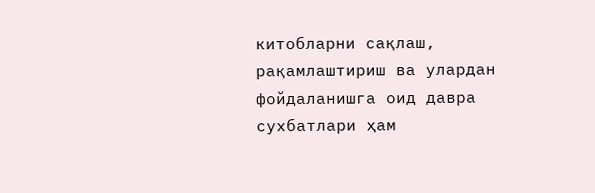китобларни сақлаш, рақамлаштириш ва улардан фойдаланишга оид давра сухбатлари ҳам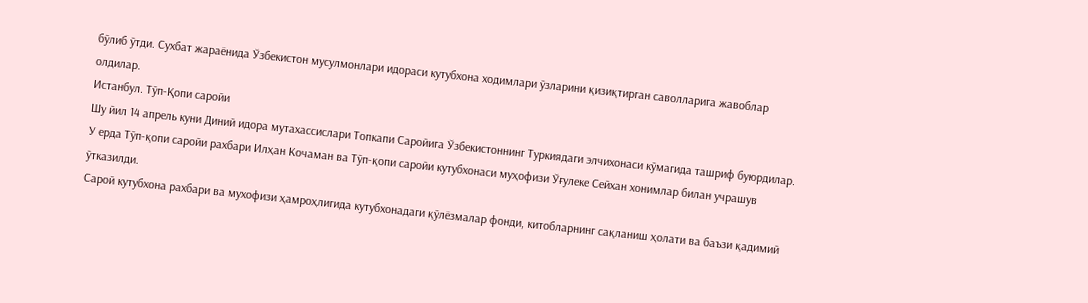бўлиб ўтди. Сухбат жараёнида Ўзбекистон мусулмонлари идораси кутубхона ходимлари ўзларини қизиқтирган саволларига жавоблар олдилар.
Истанбул. Тўп-Қопи саройи
Шу йил 14 апрель куни Диний идора мутахассислари Топкапи Саройига Ўзбекистоннинг Туркиядаги элчихонаси кўмагида ташриф буюрдилар. У ерда Тўп-қопи саройи рахбари Илҳан Кочаман ва Тўп-қопи саройи кутубхонаси муҳофизи Ўғулеке Сейхан хонимлар билан учрашув ўтказилди.
Сарой кутубхона рахбари ва мухофизи ҳамроҳлигида кутубхонадаги қўлёзмалар фонди, китобларнинг сақланиш ҳолати ва баъзи қадимий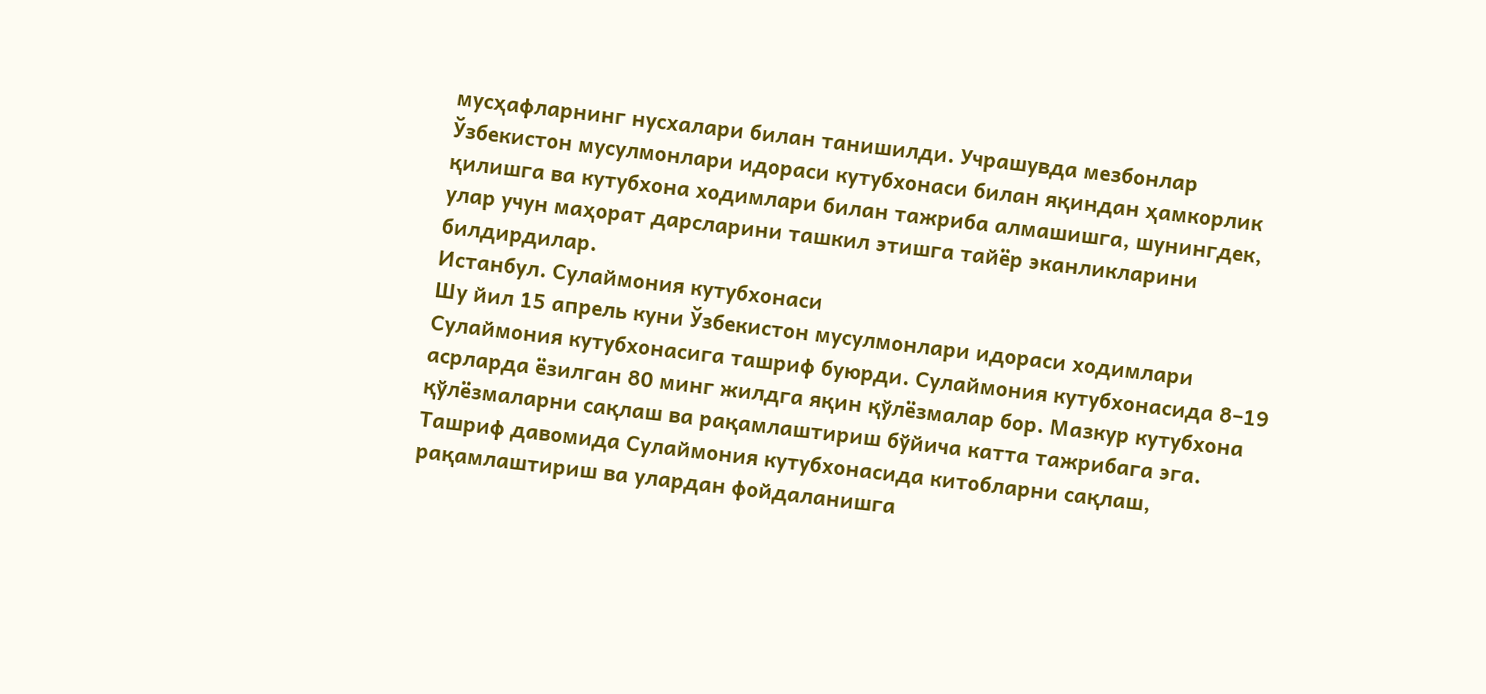мусҳафларнинг нусхалари билан танишилди. Учрашувда мезбонлар Ўзбекистон мусулмонлари идораси кутубхонаси билан яқиндан ҳамкорлик қилишга ва кутубхона ходимлари билан тажриба алмашишга, шунингдек, улар учун маҳорат дарсларини ташкил этишга тайёр эканликларини билдирдилар.
Истанбул. Сулаймония кутубхонаси
Шу йил 15 апрель куни Ўзбекистон мусулмонлари идораси ходимлари Сулаймония кутубхонасига ташриф буюрди. Сулаймония кутубхонасида 8–19 асрларда ёзилган 80 минг жилдга яқин қўлёзмалар бор. Мазкур кутубхона қўлёзмаларни сақлаш ва рақамлаштириш бўйича катта тажрибага эга.
Ташриф давомида Сулаймония кутубхонасида китобларни сақлаш, рақамлаштириш ва улардан фойдаланишга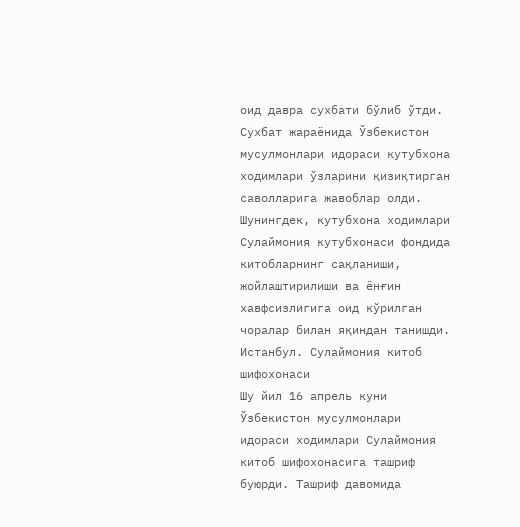оид давра сухбати бўлиб ўтди. Сухбат жараёнида Ўзбекистон мусулмонлари идораси кутубхона ходимлари ўзларини қизиқтирган саволларига жавоблар олди. Шунингдек, кутубхона ходимлари Сулаймония кутубхонаси фондида китобларнинг сақланиши, жойлаштирилиши ва ёнғин хавфсизлигига оид кўрилган чоралар билан яқиндан танишди.
Истанбул. Сулаймония китоб шифохонаси
Шу йил 16 апрель куни Ўзбекистон мусулмонлари идораси ходимлари Сулаймония китоб шифохонасига ташриф буюрди. Ташриф давомида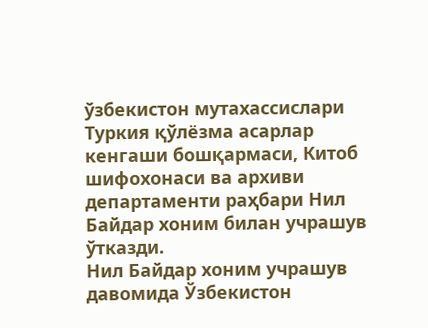ўзбекистон мутахассислари Туркия қўлёзма асарлар кенгаши бошқармаси, Китоб шифохонаси ва архиви департаменти раҳбари Нил Байдар хоним билан учрашув ўтказди.
Нил Байдар хоним учрашув давомида Ўзбекистон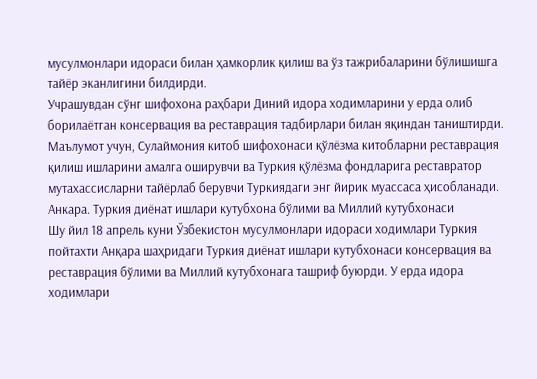мусулмонлари идораси билан ҳамкорлик қилиш ва ўз тажрибаларини бўлишишга тайёр эканлигини билдирди.
Учрашувдан сўнг шифохона раҳбари Диний идора ходимларини у ерда олиб борилаётган консервация ва реставрация тадбирлари билан яқиндан таништирди.
Маълумот учун, Сулаймония китоб шифохонаси қўлёзма китобларни реставрация қилиш ишларини амалга оширувчи ва Туркия қўлёзма фондларига реставратор мутахассисларни тайёрлаб берувчи Туркиядаги энг йирик муассаса ҳисобланади.
Анкара. Туркия диёнат ишлари кутубхона бўлими ва Миллий кутубхонаси
Шу йил 18 апрель куни Ўзбекистон мусулмонлари идораси ходимлари Туркия пойтахти Анқара шаҳридаги Туркия диёнат ишлари кутубхонаси консервация ва реставрация бўлими ва Миллий кутубхонага ташриф буюрди. У ерда идора ходимлари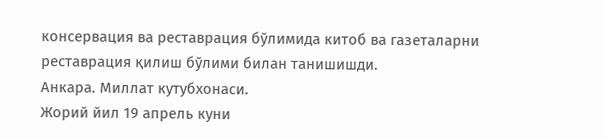консервация ва реставрация бўлимида китоб ва газеталарни реставрация қилиш бўлими билан танишишди.
Анкара. Миллат кутубхонаси.
Жорий йил 19 апрель куни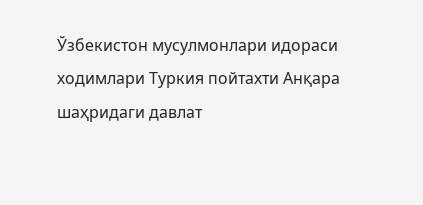Ўзбекистон мусулмонлари идораси ходимлари Туркия пойтахти Анқара шаҳридаги давлат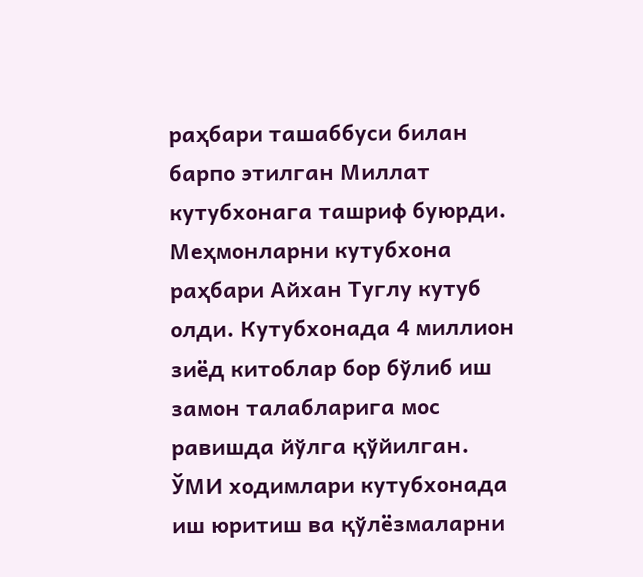раҳбари ташаббуси билан барпо этилган Миллат кутубхонага ташриф буюрди. Меҳмонларни кутубхона раҳбари Айхан Туглу кутуб олди. Кутубхонада 4 миллион зиёд китоблар бор бўлиб иш замон талабларига мос равишда йўлга қўйилган. ЎМИ ходимлари кутубхонада иш юритиш ва қўлёзмаларни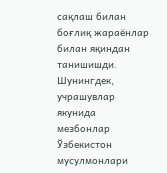сақлаш билан боғлиқ жараёнлар билан яқиндан танишишди.
Шунингдек, учрашувлар якунида мезбонлар Ўзбекистон мусулмонлари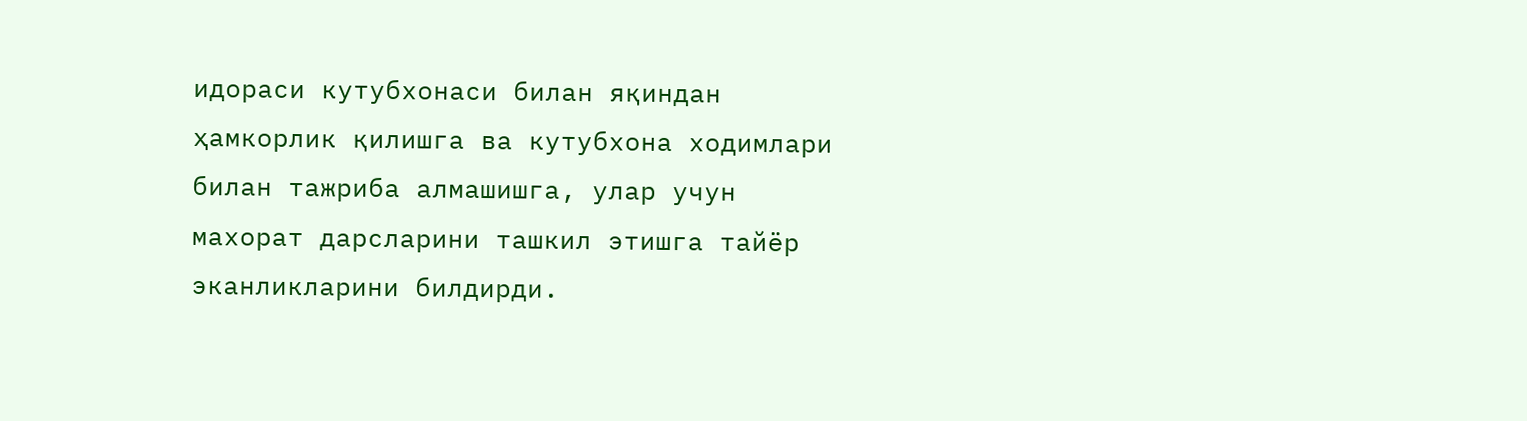идораси кутубхонаси билан яқиндан ҳамкорлик қилишга ва кутубхона ходимлари билан тажриба алмашишга, улар учун махорат дарсларини ташкил этишга тайёр эканликларини билдирди.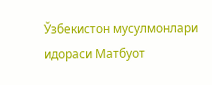Ўзбекистон мусулмонлари идораси Матбуот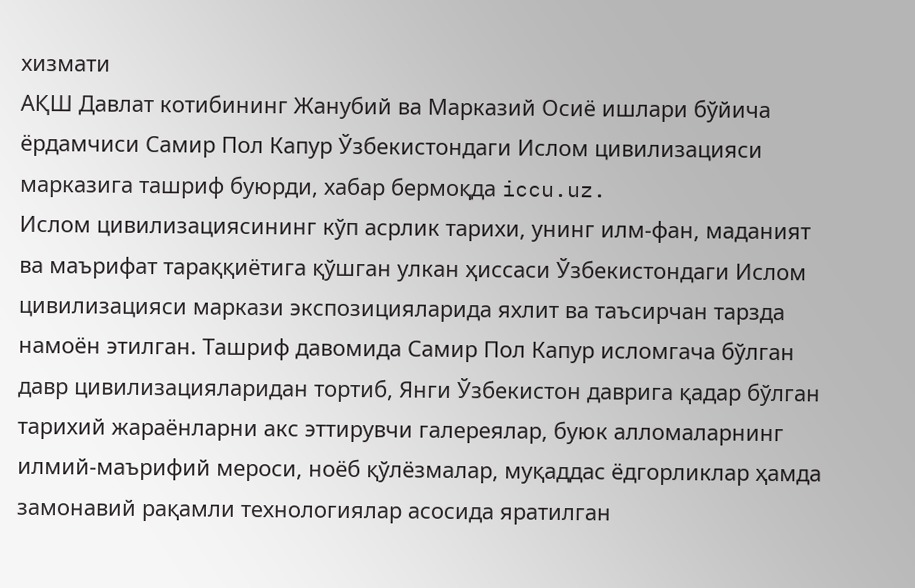хизмати
АҚШ Давлат котибининг Жанубий ва Марказий Осиё ишлари бўйича ёрдамчиси Самир Пол Капур Ўзбекистондаги Ислом цивилизацияси марказига ташриф буюрди, хабар бермоқда iccu.uz.
Ислом цивилизациясининг кўп асрлик тарихи, унинг илм-фан, маданият ва маърифат тараққиётига қўшган улкан ҳиссаси Ўзбекистондаги Ислом цивилизацияси маркази экспозицияларида яхлит ва таъсирчан тарзда намоён этилган. Ташриф давомида Самир Пол Капур исломгача бўлган давр цивилизацияларидан тортиб, Янги Ўзбекистон даврига қадар бўлган тарихий жараёнларни акс эттирувчи галереялар, буюк алломаларнинг илмий-маърифий мероси, ноёб қўлёзмалар, муқаддас ёдгорликлар ҳамда замонавий рақамли технологиялар асосида яратилган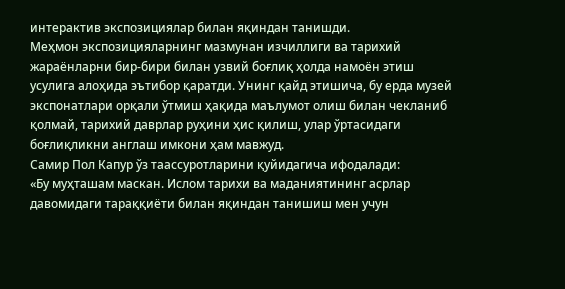интерактив экспозициялар билан яқиндан танишди.
Меҳмон экспозицияларнинг мазмунан изчиллиги ва тарихий жараёнларни бир-бири билан узвий боғлиқ ҳолда намоён этиш усулига алоҳида эътибор қаратди. Унинг қайд этишича, бу ерда музей экспонатлари орқали ўтмиш ҳақида маълумот олиш билан чекланиб қолмай, тарихий даврлар руҳини ҳис қилиш, улар ўртасидаги боғлиқликни англаш имкони ҳам мавжуд.
Самир Пол Капур ўз таассуротларини қуйидагича ифодалади:
«Бу муҳташам маскан. Ислом тарихи ва маданиятининг асрлар давомидаги тараққиёти билан яқиндан танишиш мен учун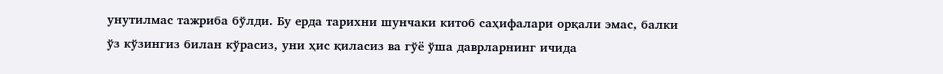унутилмас тажриба бўлди. Бу ерда тарихни шунчаки китоб саҳифалари орқали эмас, балки ўз кўзингиз билан кўрасиз, уни ҳис қиласиз ва гўё ўша даврларнинг ичида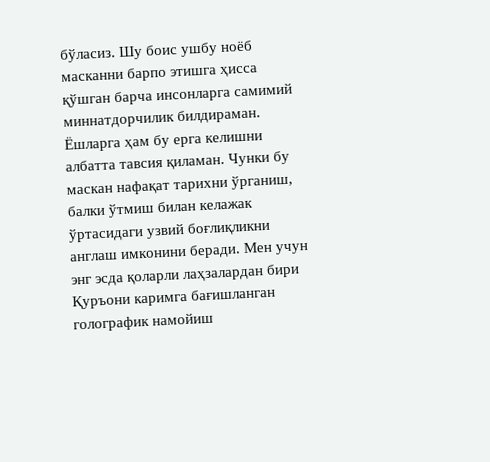бўласиз. Шу боис ушбу ноёб масканни барпо этишга ҳисса қўшган барча инсонларга самимий миннатдорчилик билдираман.
Ёшларга ҳам бу ерга келишни албатта тавсия қиламан. Чунки бу маскан нафақат тарихни ўрганиш, балки ўтмиш билан келажак ўртасидаги узвий боғлиқликни англаш имконини беради. Мен учун энг эсда қоларли лаҳзалардан бири Қуръони каримга бағишланган голографик намойиш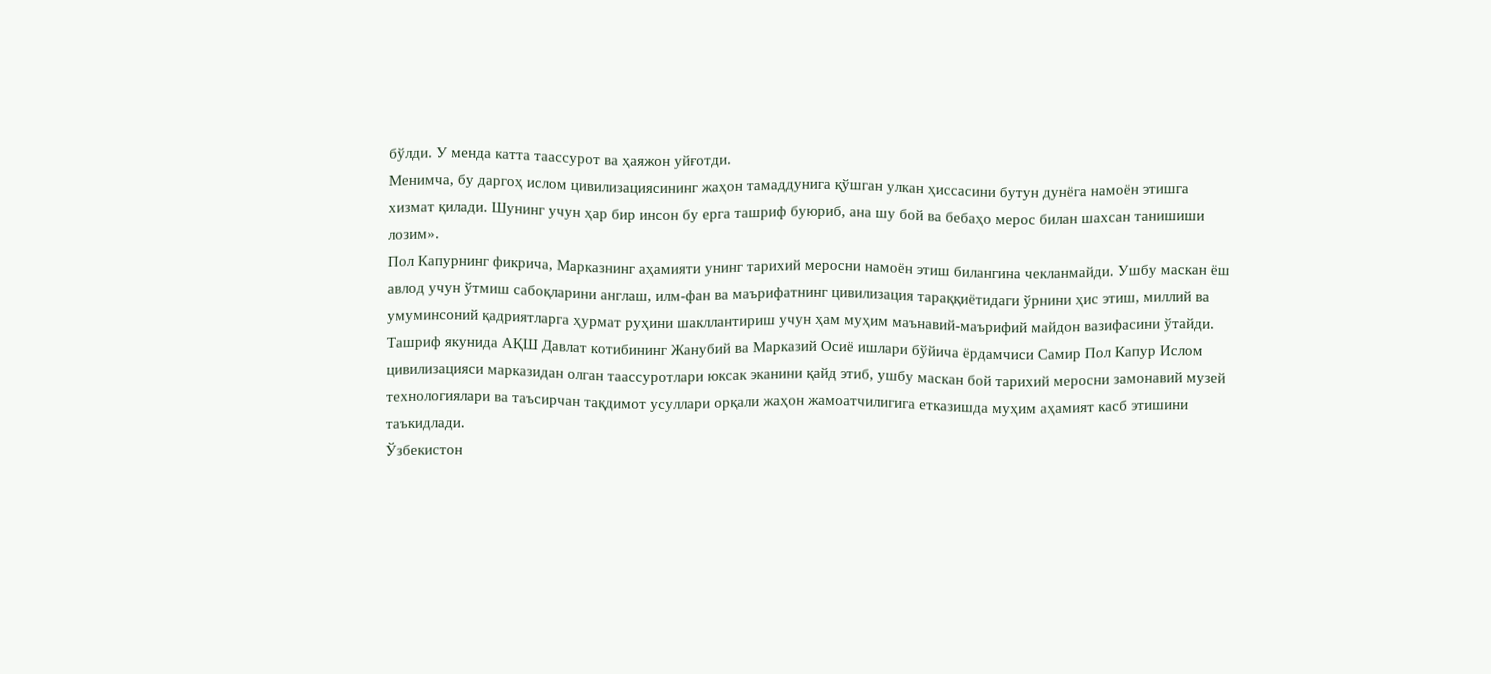бўлди. У менда катта таассурот ва ҳаяжон уйғотди.
Менимча, бу даргоҳ ислом цивилизациясининг жаҳон тамаддунига қўшган улкан ҳиссасини бутун дунёга намоён этишга хизмат қилади. Шунинг учун ҳар бир инсон бу ерга ташриф буюриб, ана шу бой ва бебаҳо мерос билан шахсан танишиши лозим».
Пол Капурнинг фикрича, Марказнинг аҳамияти унинг тарихий меросни намоён этиш билангина чекланмайди. Ушбу маскан ёш авлод учун ўтмиш сабоқларини англаш, илм-фан ва маърифатнинг цивилизация тараққиётидаги ўрнини ҳис этиш, миллий ва умуминсоний қадриятларга ҳурмат руҳини шакллантириш учун ҳам муҳим маънавий-маърифий майдон вазифасини ўтайди.
Ташриф якунида АҚШ Давлат котибининг Жанубий ва Марказий Осиё ишлари бўйича ёрдамчиси Самир Пол Капур Ислом цивилизацияси марказидан олган таассуротлари юксак эканини қайд этиб, ушбу маскан бой тарихий меросни замонавий музей технологиялари ва таъсирчан тақдимот усуллари орқали жаҳон жамоатчилигига етказишда муҳим аҳамият касб этишини таъкидлади.
Ўзбекистон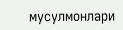мусулмонлари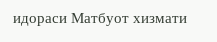идораси Матбуот хизмати